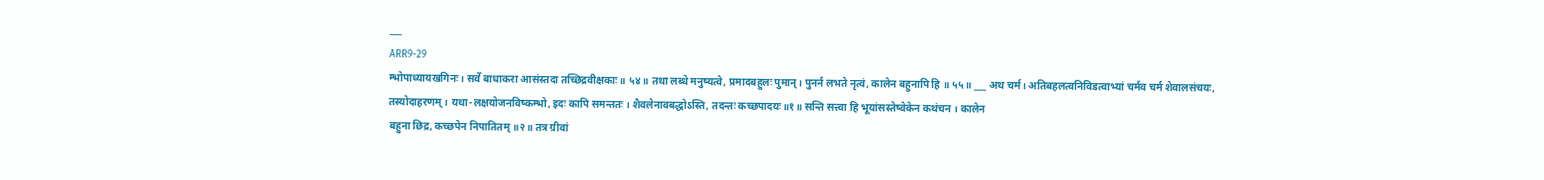___
ARR9-29
म्भोपाध्यायखगिनः । सर्वे बाधाकरा आसंस्तदा तच्छिद्रवीक्षकाः॥ ५४॥ तथा लब्धे मनुष्यत्वे, प्रमादबहुलः पुमान्। पुनर्न लभते नृत्वं, कालेन बहुनापि हि ॥ ५५॥ ___ अथ चर्म। अतिबहलत्वनिविडत्वाभ्यां चर्मव चर्म शेवालसंचयः, तस्योदाहरणम् । यथा-लक्षयोजनविष्कम्भो, इदः कापि समन्ततः । शैवलेनावबद्धोऽस्ति, तदन्तः कच्छपादयः॥१॥ सन्ति सत्त्वा हि भूयांसस्तेष्वेकेन कथंचन । कालेन
बहुना छिद्र, कच्छपेन निपातितम् ॥२॥ तत्र ग्रीवां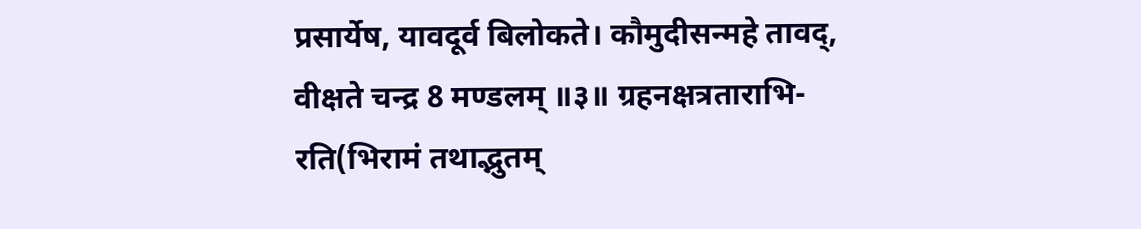प्रसार्येष, यावदूर्व बिलोकते। कौमुदीसन्महे तावद्, वीक्षते चन्द्र 8 मण्डलम् ॥३॥ ग्रहनक्षत्रताराभि-रति(भिरामं तथाद्भुतम्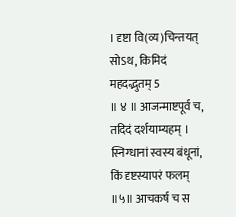। दृष्टा वि(व्य)चिन्तयत् सोऽथ, किमिदं महदद्भुतम् 5
॥ ४ ॥ आजन्माष्टपूर्व च, तदिदं दर्शयाम्यहम् । स्निग्धानां स्वस्य बंधूनां, किं दृष्टस्यापरं फलम् ॥५॥ आचकर्ष च स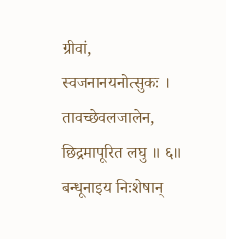ग्रीवां, स्वजनानयनोत्सुकः । तावच्छेवलजालेन, छिद्रमापूरित लघु ॥ ६॥ बन्धूनाइय निःशेषान्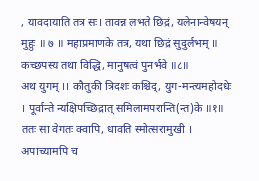, यावदायाति तत्र सः। तावन्न लभते छिद्रं, यलेनान्वेषयन् मुहुः ॥ ७ ॥ महाप्रमाणके तत्र, यथा छिद्रं सुदुर्लभम् ॥ कच्छपस्य तथा विद्धि, मानुषत्वं पुनर्भवे ॥८॥
अथ युगम् ।। कौतुकी त्रिदशः कश्चिद्, युग-मन्त्यमहोदधेः । पूर्वान्ते न्यक्षिपच्छिद्रात् समिलामपरान्ति(न्त)के ॥१॥ ततः सा वेगतः क्वापि, धावति स्मोत्सरामुखी । अपाच्यामपि च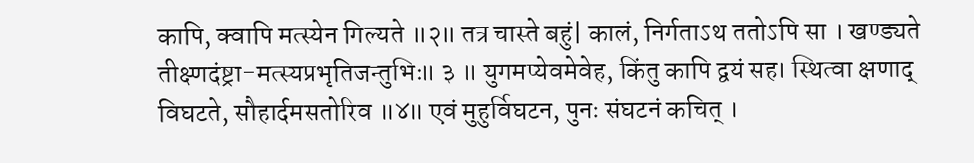कापि, क्वापि मत्स्येन गिल्यते ॥२॥ तत्र चास्ते बहुं| कालं, निर्गताऽथ ततोऽपि सा । खण्ड्यते तीक्ष्णदंष्ट्रा-मत्स्यप्रभृतिजन्तुभिः॥ ३ ॥ युगमप्येवमेवेह, किंतु कापि द्वयं सह। स्थित्वा क्षणाद् विघटते, सौहार्दमसतोरिव ॥४॥ एवं मुहुर्विघटन, पुनः संघटनं कचित् ।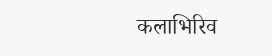कलाभिरिव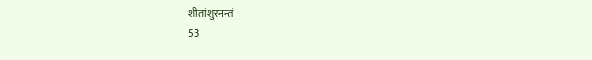शीतांशुरनन्तं
53